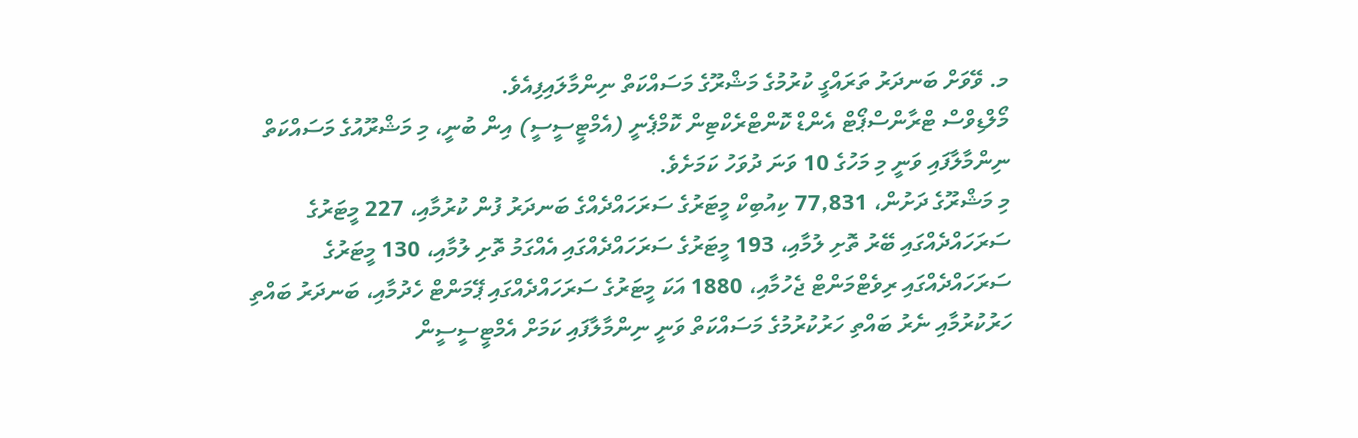މ. ވޭވަށް ބަނދަރު ތަރައްގީ ކުރުމުގެ މަޝްރޫގެ މަސައްކަތް ނިންމާލައިފިއެވެ.
މޯލްޑިވްސް ޓްރާންސްޕޯޓް އެންޑް ކޮންޓްރެކްޓިން ކޮމްޕެނީ (އެމްޓީސީސީ) އިން ބުނީ، މި މަޝްރޫއުގެ މަސައްކަތް ނިންމާލާފައި ވަނީ މި މަހުގެ 10 ވަނަ ދުވަހު ކަމަށެވެ.
މި މަޝްރޫގެ ދަށުން، 77,831 ކިއުބިކް މީޓަރުގެ ސަރަހައްދެއްގެ ބަނދަރު ފުން ކުރުމާއި، 227 މީޓަރުގެ ސަރަހައްދެއްގައި ބޭރު ތޮށި ލުމާއި، 193 މީޓަރުގެ ސަރަހައްދެއްގައި އެއްގަމު ތޮށި ލުމާއި، 130 މީޓަރުގެ ސަރަހައްދެއްގައި ރިވެޓްމަންޓް ޖެހުމާއި، 1880 އަކަ މީޓަރުގެ ސަރަހައްދެއްގައި ޕޭމަންޓް ހެދުމާއި، ބަނދަރު ބައްތި ހަރުކުރުމާއި ނެރު ބައްތި ހަރުކުރުމުގެ މަސައްކަތް ވަނީ ނިންމާލާފައި ކަމަށް އެމްޓީސީސީން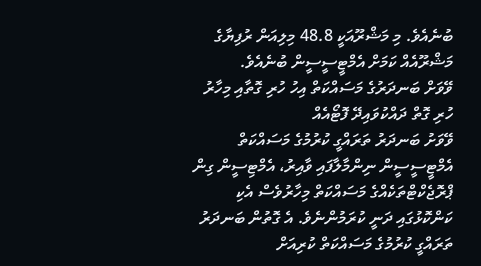ބުނެއެވެ. މި މަޝްރޫއަކީ 48.8 މިލިއަން ރުފިޔާގެ މަޝްރޫއެއް ކަމަށް އެމްޓީސީސީން ބުނެއެވެ.
ވޭވަށް ބަނދަރުގެ މަސައްކަތް އިހު ހުރި ގޮތާއި މިހާރު ހުރި ގޮތް ދައްކުވައިދޭ ފޮޓޯއެއް
ވޭވަށު ބަނދަރު ތަރައްގީ ކުރުމުގެ މަސައްކަތް އެމްޓީސީސީން ނިންމާލާފައި ވާއިރު، އެމްޓިސީން ގިން ޕްރޮޖެކްޓްތަކެއްގެ މަސައްކަތް މިހާރުވެސް އެކި ކަންކޮޅުގައި ދަނީ ކުރަމުންނެވެ. އެ ގޮތުން ބަނދަރު ތަރައްގީ ކުރުމުގެ މަސައްކަތް ކުރިއަށް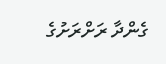ގެންދާ ރަށްރަށުގެ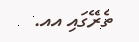ތެރޭގައި އއ.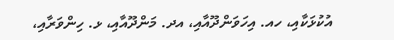އުކުޅަކާއި، ހއ. އިހަވަންދޫއާއި، އދ. މަންދޫއާއި، ޅ. ހިންވަރާއި،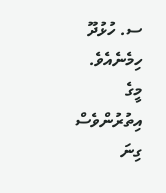ސ. ހުޅުދޫ ހިމެނެއެވެ.
މީގެ އިތުރުންވެސް ގިނަ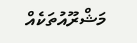މަޝްރޫއުތަކެއް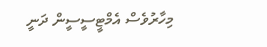މިހާރުވެސް އެމްޓީސީސީން ދަނީ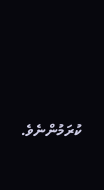ކުރަމުންނެވެ.